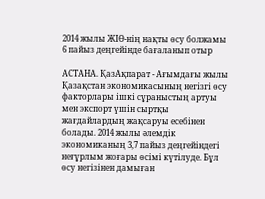2014 жылы ЖІӨ-нің нақты өсу болжамы 6 пайыз деңгейінде бағаланып отыр

АСТАНА. ҚазАқпарат - Ағымдағы жылы Қазақстан экономикасының негізгі өсу факторлары ішкі сұраныстың артуы мен экспорт үшін сыртқы жағдайлардың жақсаруы есебінен болады. 2014 жылы әлемдік экономиканың 3,7 пайыз деңгейіндегі неғұрлым жоғары өсімі күтілуде. Бұл өсу негізінен дамыған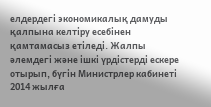елдердегі экономикалық дамуды қалпына келтіру есебінен қамтамасыз етіледі. Жалпы әлемдегі және ішкі үрдістерді ескере отырып, бүгін Министрлер кабинеті 2014 жылға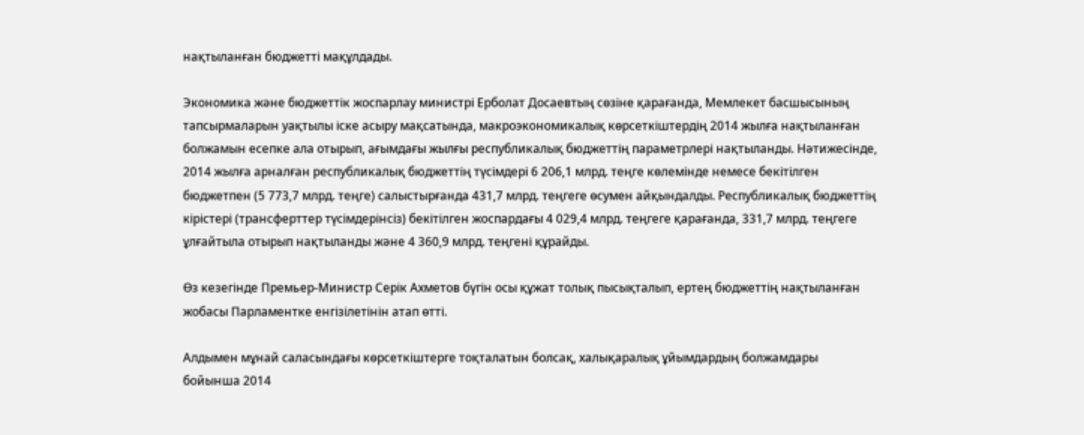нақтыланған бюджетті мақұлдады.

Экономика және бюджеттік жоспарлау министрі Ерболат Досаевтың сөзіне қарағанда, Мемлекет басшысының тапсырмаларын уақтылы іске асыру мақсатында, макроэкономикалық көрсеткіштердің 2014 жылға нақтыланған болжамын есепке ала отырып, ағымдағы жылғы республикалық бюджеттің параметрлері нақтыланды. Нәтижесінде, 2014 жылға арналған республикалық бюджеттің түсімдері 6 206,1 млрд. теңге көлемінде немесе бекітілген бюджетпен (5 773,7 млрд. теңге) салыстырғанда 431,7 млрд. теңгеге өсумен айқындалды. Республикалық бюджеттің кірістері (трансферттер түсімдерінсіз) бекітілген жоспардағы 4 029,4 млрд. теңгеге қарағанда, 331,7 млрд. теңгеге ұлғайтыла отырып нақтыланды және 4 360,9 млрд. теңгені құрайды.

Өз кезегінде Премьер-Министр Серік Ахметов бүгін осы құжат толық пысықталып, ертең бюджеттің нақтыланған жобасы Парламентке енгізілетінін атап өтті.

Алдымен мұнай саласындағы көрсеткіштерге тоқталатын болсақ, халықаралық ұйымдардың болжамдары бойынша 2014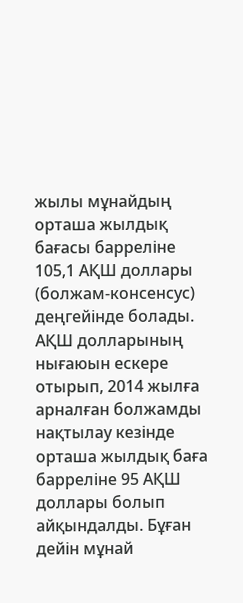жылы мұнайдың орташа жылдық бағасы барреліне 105,1 АҚШ доллары (болжам-консенсус) деңгейінде болады. АҚШ долларының нығаюын ескере отырып, 2014 жылға арналған болжамды нақтылау кезінде орташа жылдық баға барреліне 95 АҚШ доллары болып айқындалды. Бұған дейін мұнай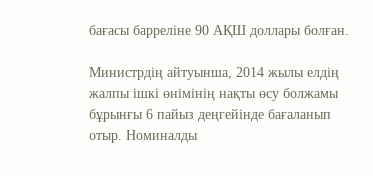бағасы барреліне 90 АҚШ доллары болған.

Министрдің айтуынша, 2014 жылы елдің жалпы ішкі өнімінің нақты өсу болжамы бұрынғы 6 пайыз деңгейінде бағаланып отыр. Номиналды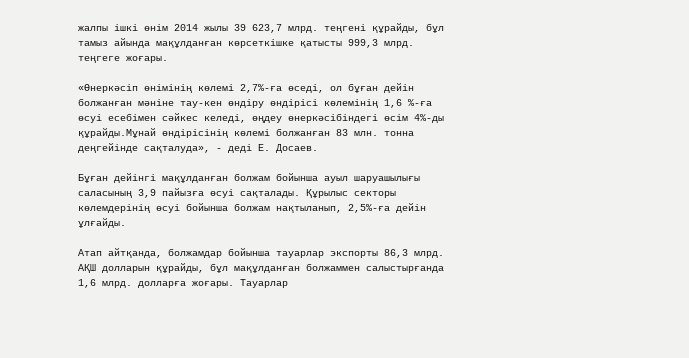жалпы ішкі өнім 2014 жылы 39 623,7 млрд. теңгені құрайды, бұл тамыз айында мақұлданған көрсеткішке қатысты 999,3 млрд. теңгеге жоғары.

«Өнеркәсіп өнімінің көлемі 2,7%-ға өседі, ол бұған дейін болжанған мәніне тау-кен өндіру өндірісі көлемінің 1,6 %-ға өсуі есебімен сәйкес келеді, өңдеу өнеркәсібіндегі өсім 4%-ды құрайды.Мұнай өндірісінің көлемі болжанған 83 млн. тонна деңгейінде сақталуда», - деді Е. Досаев.

Бұған дейінгі мақұлданған болжам бойынша ауыл шаруашылығы саласының 3,9 пайызға өсуі сақталады. Құрылыс секторы көлемдерінің өсуі бойынша болжам нақтыланып, 2,5%-ға дейін ұлғайды.

Атап айтқанда, болжамдар бойынша тауарлар экспорты 86,3 млрд. АҚШ долларын құрайды, бұл мақұлданған болжаммен салыстырғанда 1,6 млрд. долларға жоғары. Тауарлар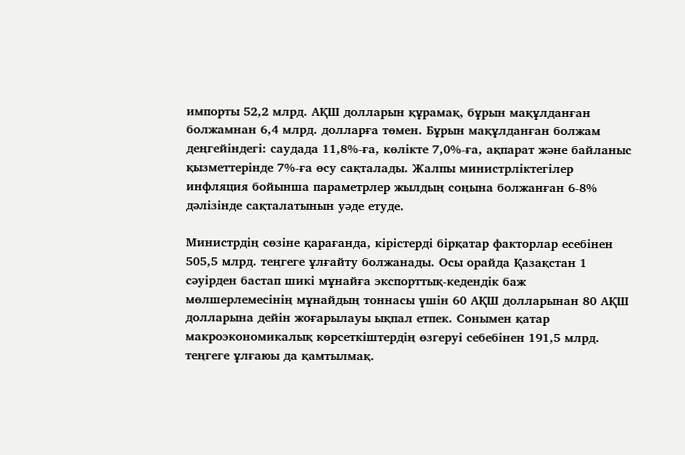импорты 52,2 млрд. АҚШ долларын құрамақ, бұрын мақұлданған болжамнан 6,4 млрд. долларға төмен. Бұрын мақұлданған болжам деңгейіндегі: саудада 11,8%-ға, көлікте 7,0%-ға, ақпарат және байланыс қызметтерінде 7%-ға өсу сақталады. Жалпы министрліктегілер инфляция бойынша параметрлер жылдың соңына болжанған 6-8% дәлізінде сақталатынын уәде етуде.

Министрдің сөзіне қарағанда, кірістерді бірқатар факторлар есебінен 505,5 млрд. теңгеге ұлғайту болжанады. Осы орайда Қазақстан 1 сәуірден бастап шикі мұнайға экспорттық-кедендік баж мөлшерлемесінің мұнайдың тоннасы үшін 60 АҚШ долларынан 80 АҚШ долларына дейін жоғарылауы ықпал етпек. Сонымен қатар макроэкономикалық көрсеткіштердің өзгеруі себебінен 191,5 млрд. теңгеге ұлғаюы да қамтылмақ.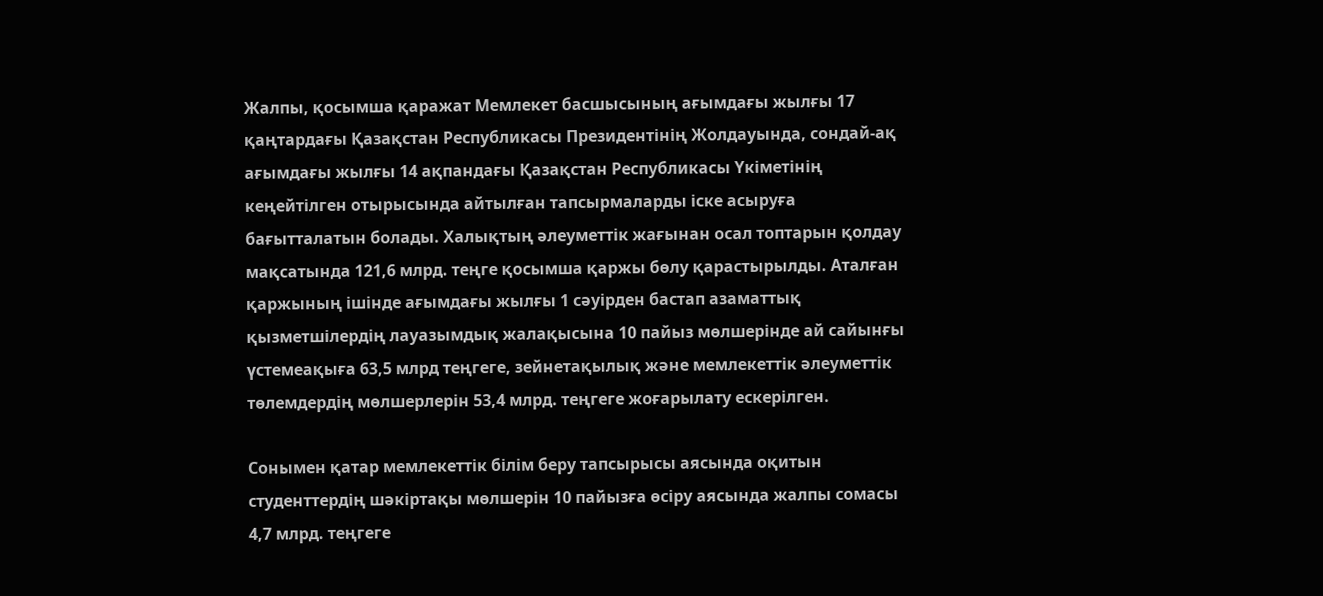Жалпы, қосымша қаражат Мемлекет басшысының ағымдағы жылғы 17 қаңтардағы Қазақстан Республикасы Президентінің Жолдауында, сондай-ақ ағымдағы жылғы 14 ақпандағы Қазақстан Республикасы Үкіметінің кеңейтілген отырысында айтылған тапсырмаларды іске асыруға бағытталатын болады. Халықтың әлеуметтік жағынан осал топтарын қолдау мақсатында 121,6 млрд. теңге қосымша қаржы бөлу қарастырылды. Аталған қаржының ішінде ағымдағы жылғы 1 сәуірден бастап азаматтық қызметшілердің лауазымдық жалақысына 10 пайыз мөлшерінде ай сайынғы үстемеақыға 63,5 млрд теңгеге, зейнетақылық және мемлекеттік әлеуметтік төлемдердің мөлшерлерін 53,4 млрд. теңгеге жоғарылату ескерілген.

Сонымен қатар мемлекеттік білім беру тапсырысы аясында оқитын студенттердің шәкіртақы мөлшерін 10 пайызға өсіру аясында жалпы сомасы 4,7 млрд. теңгеге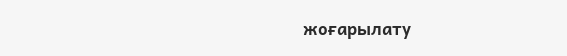жоғарылату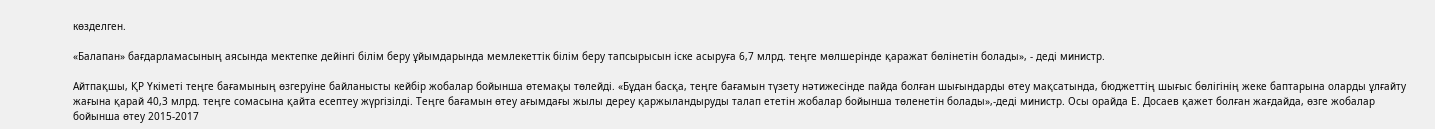көзделген.

«Балапан» бағдарламасының аясында мектепке дейінгі білім беру ұйымдарында мемлекеттік білім беру тапсырысын іске асыруға 6,7 млрд. теңге мөлшерінде қаражат бөлінетін болады», - деді министр.

Айтпақшы, ҚР Үкіметі теңге бағамының өзгеруіне байланысты кейбір жобалар бойынша өтемақы төлейді. «Бұдан басқа, теңге бағамын түзету нәтижесінде пайда болған шығындарды өтеу мақсатында, бюджеттің шығыс бөлігінің жеке баптарына оларды ұлғайту жағына қарай 40,3 млрд. теңге сомасына қайта есептеу жүргізілді. Теңге бағамын өтеу ағымдағы жылы дереу қаржыландыруды талап ететін жобалар бойынша төленетін болады»,-деді министр. Осы орайда Е. Досаев қажет болған жағдайда, өзге жобалар бойынша өтеу 2015-2017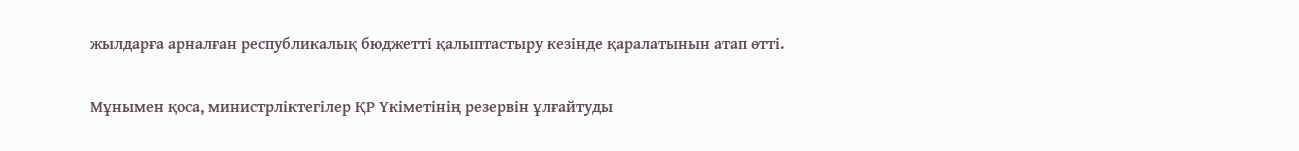жылдарға арналған республикалық бюджетті қалыптастыру кезінде қаралатынын атап өтті.

Мұнымен қоса, министрліктегілер ҚР Үкіметінің резервін ұлғайтуды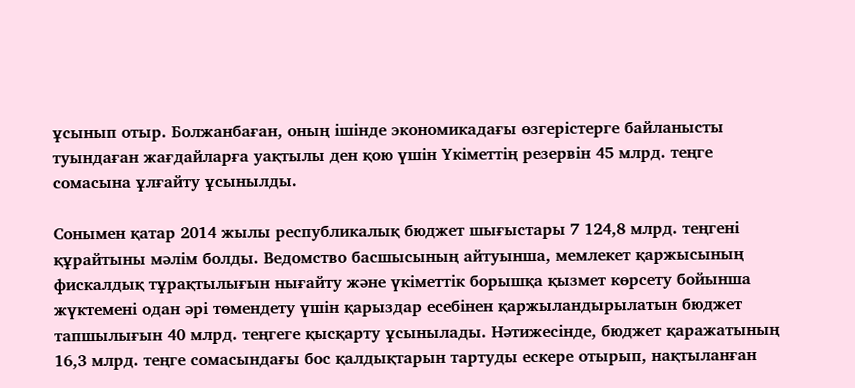ұсынып отыр. Болжанбаған, оның ішінде экономикадағы өзгерістерге байланысты туындаған жағдайларға уақтылы ден қою үшін Үкіметтің резервін 45 млрд. теңге сомасына ұлғайту ұсынылды.

Сонымен қатар 2014 жылы республикалық бюджет шығыстары 7 124,8 млрд. теңгені құрайтыны мәлім болды. Ведомство басшысының айтуынша, мемлекет қаржысының фискалдық тұрақтылығын нығайту және үкіметтік борышқа қызмет көрсету бойынша жүктемені одан әрі төмендету үшін қарыздар есебінен қаржыландырылатын бюджет тапшылығын 40 млрд. теңгеге қысқарту ұсынылады. Нәтижесінде, бюджет қаражатының 16,3 млрд. теңге сомасындағы бос қалдықтарын тартуды ескере отырып, нақтыланған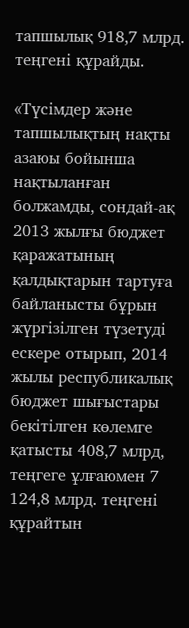тапшылық 918,7 млрд. теңгені құрайды.

«Түсімдер және тапшылықтың нақты азаюы бойынша нақтыланған болжамды, сондай-ақ 2013 жылғы бюджет қаражатының қалдықтарын тартуға байланысты бұрын жүргізілген түзетуді ескере отырып, 2014 жылы республикалық бюджет шығыстары бекітілген көлемге қатысты 408,7 млрд, теңгеге ұлғаюмен 7 124,8 млрд. теңгені құрайтын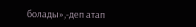болады»,-деп атап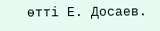өтті Е. Досаев.